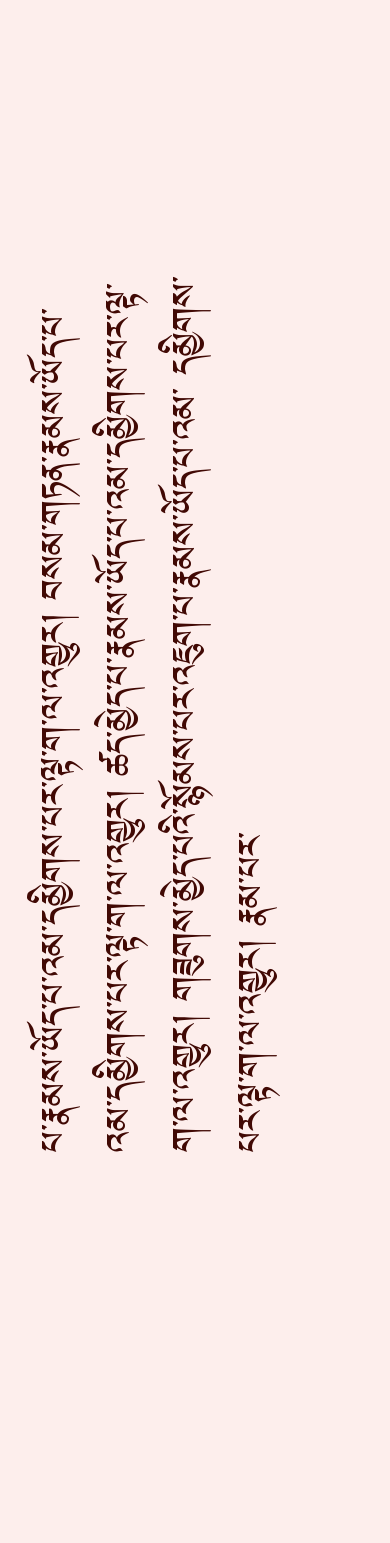པ་རྣམས་ཡོད་པ་འམ་དམྱིགས་པར་ལྟ་ག་ལ་འགྱུར། བསམ་གཏན་རྣམས་ཡོད་པ་འམ་དམྱིགས་པར་ལྟ་ག་ལ་འགྱུར། ཚད་མྱེད་པ་རྣམས་ཡོད་པ་འམ་དམྱིགས་པར་ལྟ་ག་ལ་འགྱུར། གཟུགས་མྱེད་པའི་སྙོམས་པར་འཇུག་པ་རྣམས་ཡོད་པ་འམ་ དམྱིགས་པར་ལྟ་ག་ལ་འགྱུར། རྣམ་པར་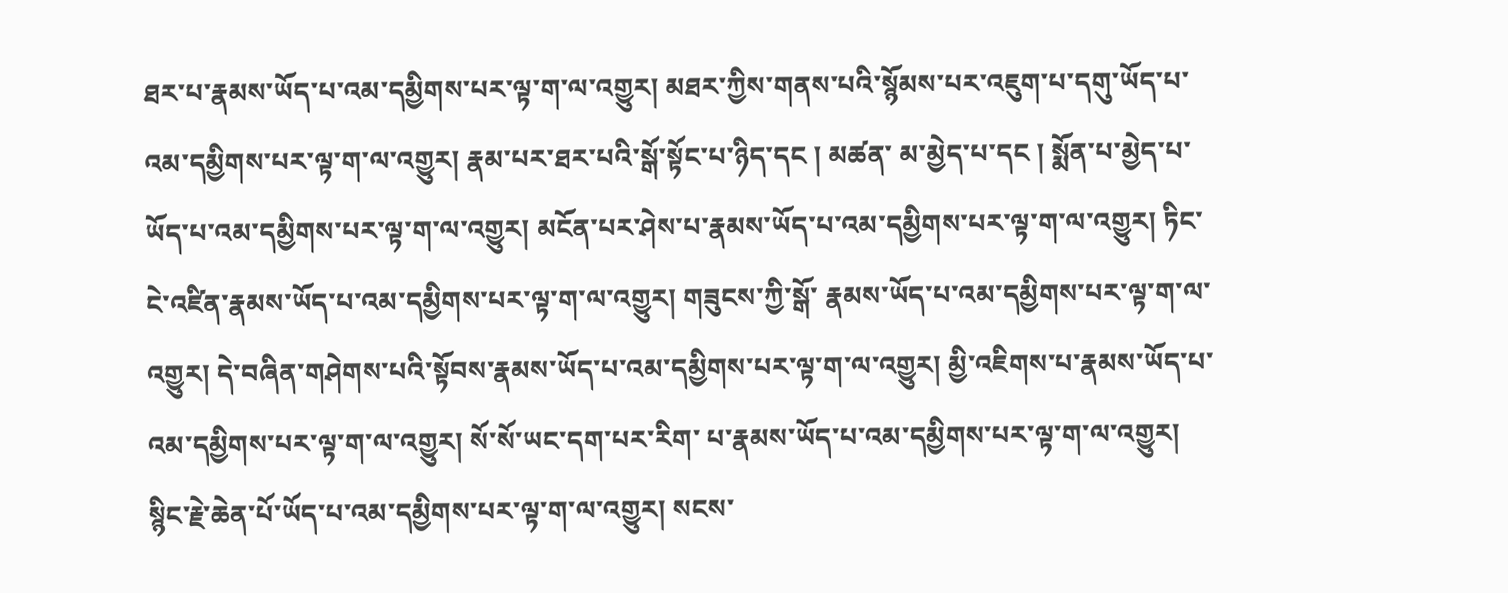ཐར་པ་རྣམས་ཡོད་པ་འམ་དམྱིགས་པར་ལྟ་ག་ལ་འགྱུར། མཐར་ཀྱིས་གནས་པའི་སྙོམས་པར་འཇུག་པ་དགུ་ཡོད་པ་འམ་དམྱིགས་པར་ལྟ་ག་ལ་འགྱུར། རྣམ་པར་ཐར་པའི་སྒོ་སྟོང་པ་ཉིད་དང ། མཚན་ མ་མྱེད་པ་དང ། སྨོན་པ་མྱེད་པ་ཡོད་པ་འམ་དམྱིགས་པར་ལྟ་ག་ལ་འགྱུར། མངོན་པར་ཤེས་པ་རྣམས་ཡོད་པ་འམ་དམྱིགས་པར་ལྟ་ག་ལ་འགྱུར། ཏིང་ངེ་འཛིན་རྣམས་ཡོད་པ་འམ་དམྱིགས་པར་ལྟ་ག་ལ་འགྱུར། གཟུངས་ཀྱི་སྒོ་ རྣམས་ཡོད་པ་འམ་དམྱིགས་པར་ལྟ་ག་ལ་འགྱུར། དེ་བཞིན་གཤེགས་པའི་སྟོབས་རྣམས་ཡོད་པ་འམ་དམྱིགས་པར་ལྟ་ག་ལ་འགྱུར། མྱི་འཇིགས་པ་རྣམས་ཡོད་པ་འམ་དམྱིགས་པར་ལྟ་ག་ལ་འགྱུར། སོ་སོ་ཡང་དག་པར་རིག་ པ་རྣམས་ཡོད་པ་འམ་དམྱིགས་པར་ལྟ་ག་ལ་འགྱུར། སྙིང་རྗེ་ཆེན་པོ་ཡོད་པ་འམ་དམྱིགས་པར་ལྟ་ག་ལ་འགྱུར། སངས་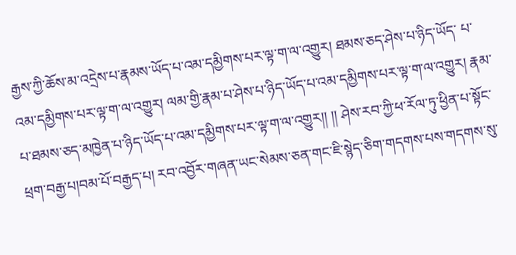རྒྱས་ཀྱི་ཆོས་མ་འདྲེས་པ་རྣམས་ཡོད་པ་འམ་དམྱིགས་པར་ལྟ་ག་ལ་འགྱུར། ཐམས་ཅད་ཤེས་པ་ཉིད་ཡོད་ པ་འམ་དམྱིགས་པར་ལྟ་ག་ལ་འགྱུར། ལམ་གྱི་རྣམ་པ་ཤེས་པ་ཉིད་ཡོད་པ་འམ་དམྱིགས་པར་ལྟ་ག་ལ་འགྱུར། རྣམ་པ་ཐམས་ཅད་མཁྱེན་པ་ཉིད་ཡོད་པ་འམ་དམྱིགས་པར་ལྟ་ག་ལ་འགྱུར།། །། ཤེས་རབ་ཀྱི་ཕ་རོལ་ཏུ་ཕྱིན་པ་སྟོང་ཕྲག་བརྒྱ་པ།བམ་པོ་བརྒྱད་པ། རབ་འབྱོར་གཞན་ཡང་སེམས་ཅན་གང་ཇི་སྙེད་ཅིག་གདགས་པས་གདགས་སུ་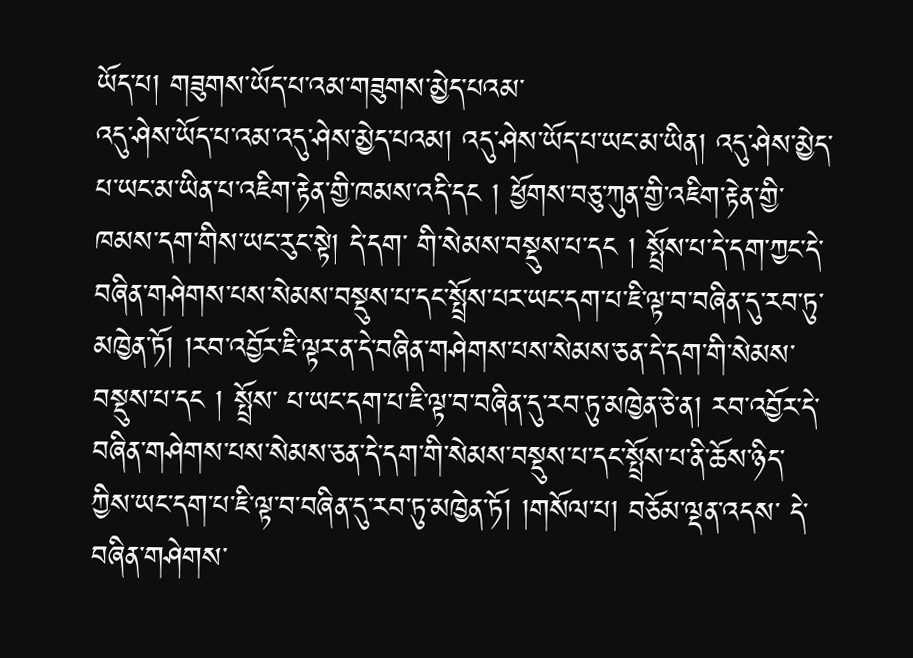ཡོད་པ། གཟུགས་ཡོད་པ་འམ་གཟུགས་མྱེད་པའམ་
འདུ་ཤེས་ཡོད་པ་འམ་འདུ་ཤེས་མྱེད་པའམ། འདུ་ཤེས་ཡོད་པ་ཡང་མ་ཡིན། འདུ་ཤེས་མྱེད་པ་ཡང་མ་ཡིན་པ་འཇིག་རྟེན་གྱི་ཁམས་འདི་དང ། ཕྱོགས་བཅུ་ཀུན་གྱི་འཇིག་རྟེན་གྱི་ཁམས་དག་གིས་ཡང་རུང་སྟེ། དེ་དག་ གི་སེམས་བསྡུས་པ་དང ། སྤྲོས་པ་དེ་དག་ཀྱང་དེ་བཞིན་གཤེགས་པས་སེམས་བསྡུས་པ་དང་སྤྲོས་པར་ཡང་དག་པ་ཇི་ལྟ་བ་བཞིན་དུ་རབ་ཏུ་མཁྱེན་ཏོ། །རབ་འབྱོར་ཇི་ལྟར་ན་དེ་བཞིན་གཤེགས་པས་སེམས་ཅན་དེ་དག་གི་སེམས་བསྡུས་པ་དང ། སྤྲོས་ པ་ཡང་དག་པ་ཇི་ལྟ་བ་བཞིན་དུ་རབ་ཏུ་མཁྱེན་ཅེ་ན། རབ་འབྱོར་དེ་བཞིན་གཤེགས་པས་སེམས་ཅན་དེ་དག་གི་སེམས་བསྡུས་པ་དང་སྤྲོས་པ་ནི་ཆོས་ཉིད་ཀྱིས་ཡང་དག་པ་ཇི་ལྟ་བ་བཞིན་དུ་རབ་ཏུ་མཁྱེན་ཏོ། །གསོལ་པ། བཅོམ་ལྡན་འདས་ དེ་བཞིན་གཤེགས་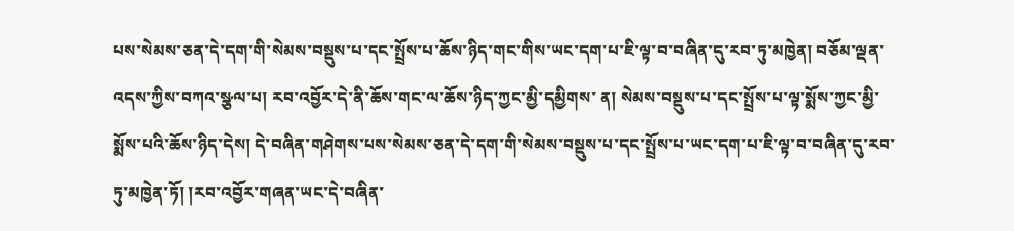པས་སེམས་ཅན་དེ་དག་གི་སེམས་བསྡུས་པ་དང་སྤྲོས་པ་ཆོས་ཉིད་གང་གིས་ཡང་དག་པ་ཇི་ལྟ་བ་བཞིན་དུ་རབ་ཏུ་མཁྱེན། བཅོམ་ལྡན་འདས་ཀྱིས་བཀའ་སྩལ་པ། རབ་འབྱོར་དེ་ནི་ཆོས་གང་ལ་ཆོས་ཉིད་ཀྱང་མྱི་དམྱིགས་ ན། སེམས་བསྡུས་པ་དང་སྤྲོས་པ་ལྟ་སྨོས་ཀྱང་མྱི་སྨོས་པའི་ཆོས་ཉིད་དེས། དེ་བཞིན་གཤེགས་པས་སེམས་ཅན་དེ་དག་གི་སེམས་བསྡུས་པ་དང་སྤྲོས་པ་ཡང་དག་པ་ཇི་ལྟ་བ་བཞིན་དུ་རབ་ཏུ་མཁྱེན་ཏོ། །རབ་འབྱོར་གཞན་ཡང་དེ་བཞིན་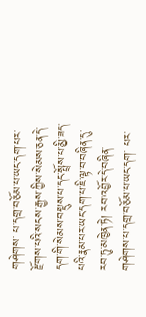གཤེགས་ པ་དགྲ་བཅོམ་པ་ཡང་དག་པར་རྫོགས་པའི་སངས་རྒྱས་ཀྱིས་སེམས་ཅན་དེ་དག་གི་སེམས་བསྡུས་པ་དང་སྤྲོས་པ་མྱི་ཟད་པའི་རྣམ་པར་ཡང་དག་པ་ཇི་ལྟ་བ་བཞིན་དུ་རབ་ཏུ་མཁྱེན་ཏེ། རབ་འབྱོར་དེ་བཞིན་གཤེགས་པ་དགྲ་བཅོམ་པ་ཡང་དག་ པར་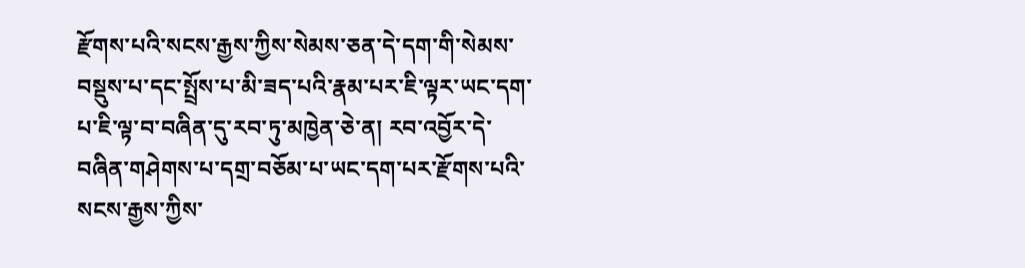རྫོགས་པའི་སངས་རྒྱས་ཀྱིས་སེམས་ཅན་དེ་དག་གི་སེམས་བསྡུས་པ་དང་སྤྲོས་པ་མི་ཟད་པའི་རྣམ་པར་ཇི་ལྟར་ཡང་དག་པ་ཇི་ལྟ་བ་བཞིན་དུ་རབ་ཏུ་མཁྱེན་ཅེ་ན། རབ་འབྱོར་དེ་བཞིན་གཤེགས་པ་དགྲ་བཅོམ་པ་ཡང་དག་པར་རྫོགས་པའི་
སངས་རྒྱས་ཀྱིས་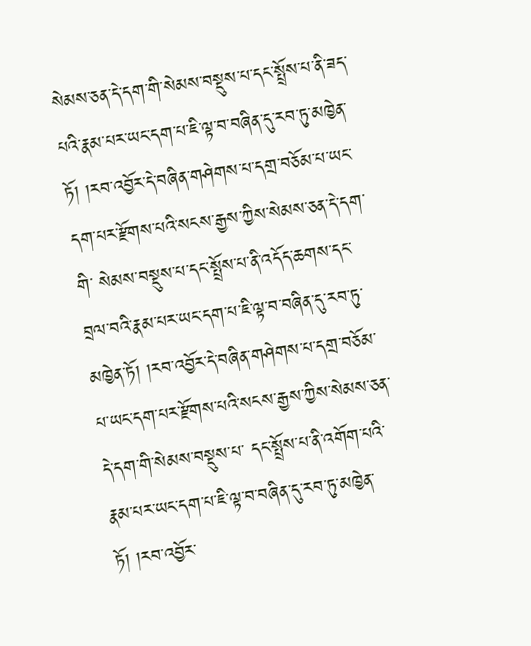སེམས་ཅན་དེ་དག་གི་སེམས་བསྡུས་པ་དང་སྤྲོས་པ་ནི་ཟད་པའི་རྣམ་པར་ཡང་དག་པ་ཇི་ལྟ་བ་བཞིན་དུ་རབ་ཏུ་མཁྱེན་ཏོ། །རབ་འབྱོར་དེ་བཞིན་གཤེགས་པ་དགྲ་བཅོམ་པ་ཡང་དག་པར་རྫོགས་པའི་སངས་རྒྱས་ཀྱིས་སེམས་ཅན་དེ་དག་གི་ སེམས་བསྡུས་པ་དང་སྤྲོས་པ་ནི་འདོད་ཆགས་དང་བྲལ་བའི་རྣམ་པར་ཡང་དག་པ་ཇི་ལྟ་བ་བཞིན་དུ་རབ་ཏུ་མཁྱེན་ཏོ། །རབ་འབྱོར་དེ་བཞིན་གཤེགས་པ་དགྲ་བཅོམ་པ་ཡང་དག་པར་རྫོགས་པའི་སངས་རྒྱས་ཀྱིས་སེམས་ཅན་དེ་དག་གི་སེམས་བསྡུས་པ་ དང་སྤྲོས་པ་ནི་འགོག་པའི་རྣམ་པར་ཡང་དག་པ་ཇི་ལྟ་བ་བཞིན་དུ་རབ་ཏུ་མཁྱེན་ཏོ། །རབ་འབྱོར་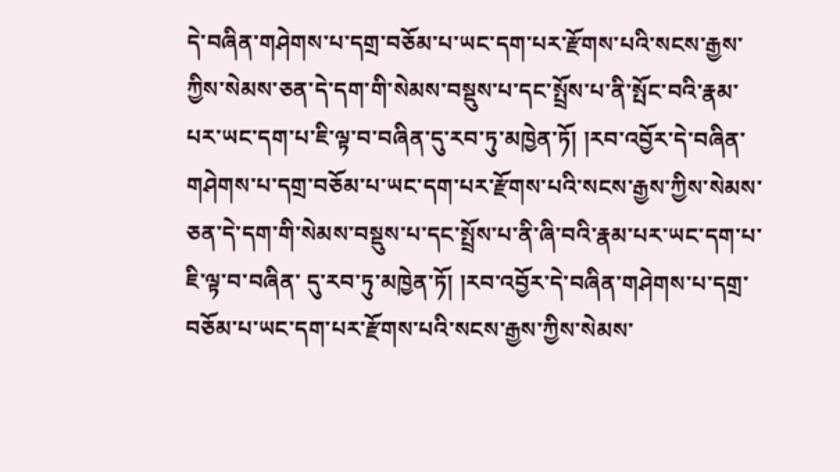དེ་བཞིན་གཤེགས་པ་དགྲ་བཅོམ་པ་ཡང་དག་པར་རྫོགས་པའི་སངས་རྒྱས་ཀྱིས་སེམས་ཅན་དེ་དག་གི་སེམས་བསྡུས་པ་དང་སྤྲོས་པ་ནི་སྤོང་བའི་རྣམ་ པར་ཡང་དག་པ་ཇི་ལྟ་བ་བཞིན་དུ་རབ་ཏུ་མཁྱེན་ཏོ། །རབ་འབྱོར་དེ་བཞིན་གཤེགས་པ་དགྲ་བཅོམ་པ་ཡང་དག་པར་རྫོགས་པའི་སངས་རྒྱས་ཀྱིས་སེམས་ཅན་དེ་དག་གི་སེམས་བསྡུས་པ་དང་སྤྲོས་པ་ནི་ཞི་བའི་རྣམ་པར་ཡང་དག་པ་ཇི་ལྟ་བ་བཞིན་ དུ་རབ་ཏུ་མཁྱེན་ཏོ། །རབ་འབྱོར་དེ་བཞིན་གཤེགས་པ་དགྲ་བཅོམ་པ་ཡང་དག་པར་རྫོགས་པའི་སངས་རྒྱས་ཀྱིས་སེམས་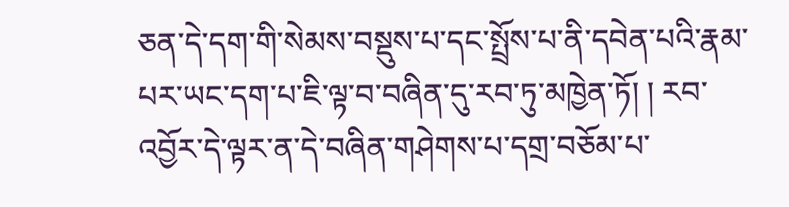ཅན་དེ་དག་གི་སེམས་བསྡུས་པ་དང་སྤྲོས་པ་ནི་དབེན་པའི་རྣམ་པར་ཡང་དག་པ་ཇི་ལྟ་བ་བཞིན་དུ་རབ་ཏུ་མཁྱེན་ཏོ། ། རབ་འབྱོར་དེ་ལྟར་ན་དེ་བཞིན་གཤེགས་པ་དགྲ་བཅོམ་པ་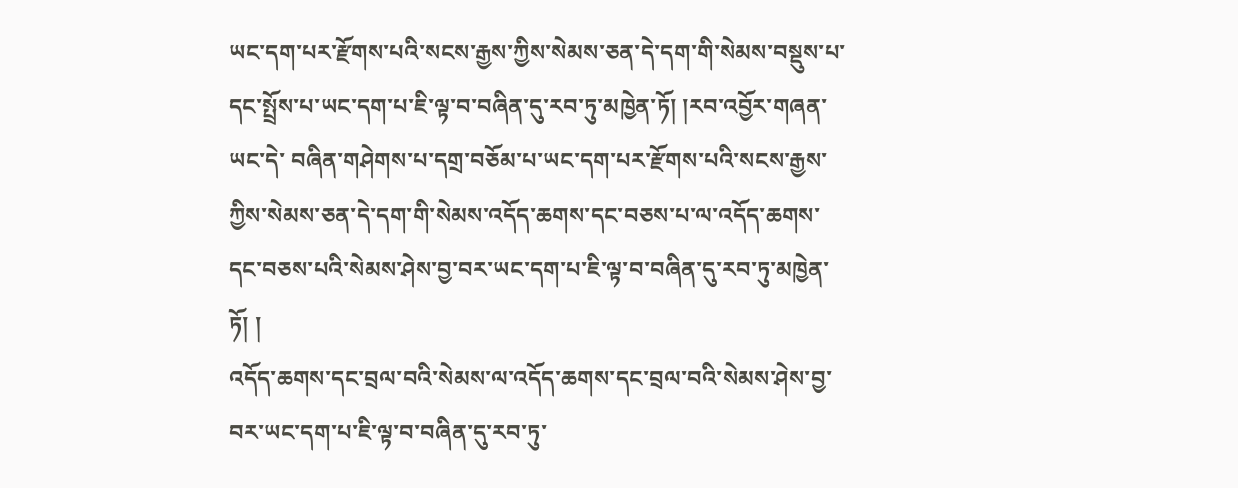ཡང་དག་པར་རྫོགས་པའི་སངས་རྒྱས་ཀྱིས་སེམས་ཅན་དེ་དག་གི་སེམས་བསྡུས་པ་དང་སྤྲོས་པ་ཡང་དག་པ་ཇི་ལྟ་བ་བཞིན་དུ་རབ་ཏུ་མཁྱེན་ཏོ། །རབ་འབྱོར་གཞན་ཡང་དེ་ བཞིན་གཤེགས་པ་དགྲ་བཅོམ་པ་ཡང་དག་པར་རྫོགས་པའི་སངས་རྒྱས་ཀྱིས་སེམས་ཅན་དེ་དག་གི་སེམས་འདོད་ཆགས་དང་བཅས་པ་ལ་འདོད་ཆགས་དང་བཅས་པའི་སེམས་ཤེས་བྱ་བར་ཡང་དག་པ་ཇི་ལྟ་བ་བཞིན་དུ་རབ་ཏུ་མཁྱེན་ཏོ། །
འདོད་ཆགས་དང་བྲལ་བའི་སེམས་ལ་འདོད་ཆགས་དང་བྲལ་བའི་སེམས་ཤེས་བྱ་བར་ཡང་དག་པ་ཇི་ལྟ་བ་བཞིན་དུ་རབ་ཏུ་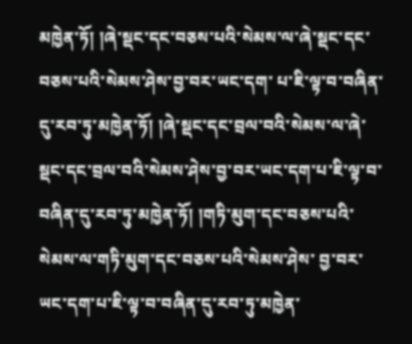མཁྱེན་ཏོ། །ཞེ་སྡང་དང་བཅས་པའི་སེམས་ལ་ཞེ་སྡང་དང་བཅས་པའི་སེམས་ཤེས་བྱ་བར་ཡང་དག་ པ་ཇི་ལྟ་བ་བཞིན་དུ་རབ་ཏུ་མཁྱེན་ཏོ། །ཞེ་སྡང་དང་བྲལ་བའི་སེམས་ལ་ཞེ་སྡང་དང་བྲལ་བའི་སེམས་ཤེས་བྱ་བར་ཡང་དག་པ་ཇི་ལྟ་བ་བཞིན་དུ་རབ་ཏུ་མཁྱེན་ཏོ། །གཏི་མུག་དང་བཅས་པའི་སེམས་ལ་གཏི་མུག་དང་བཅས་པའི་སེམས་ཤེས་ བྱ་བར་ཡང་དག་པ་ཇི་ལྟ་བ་བཞིན་དུ་རབ་ཏུ་མཁྱེན་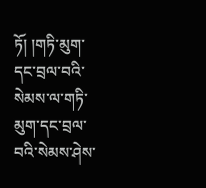ཏོ། །གཏི་མུག་དང་བྲལ་བའི་སེམས་ལ་གཏི་མུག་དང་བྲལ་བའི་སེམས་ཤེས་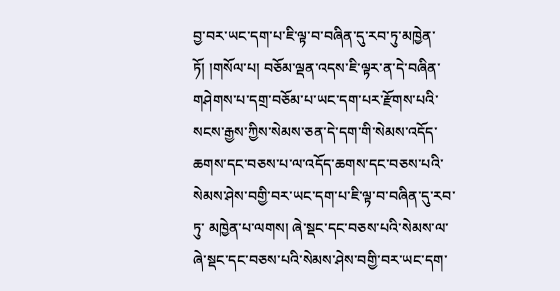བྱ་བར་ཡང་དག་པ་ཇི་ལྟ་བ་བཞིན་དུ་རབ་ཏུ་མཁྱེན་ཏོ། །གསོལ་པ། བཅོམ་ལྡན་འདས་ཇི་ལྟར་ན་དེ་བཞིན་ གཤེགས་པ་དགྲ་བཅོམ་པ་ཡང་དག་པར་རྫོགས་པའི་སངས་རྒྱས་ཀྱིས་སེམས་ཅན་དེ་དག་གི་སེམས་འདོད་ཆགས་དང་བཅས་པ་ལ་འདོད་ཆགས་དང་བཅས་པའི་སེམས་ཤེས་བགྱི་བར་ཡང་དག་པ་ཇི་ལྟ་བ་བཞིན་དུ་རབ་ཏུ་ མཁྱེན་པ་ལགས། ཞེ་སྡང་དང་བཅས་པའི་སེམས་ལ་ཞེ་སྡང་དང་བཅས་པའི་སེམས་ཤེས་བགྱི་བར་ཡང་དག་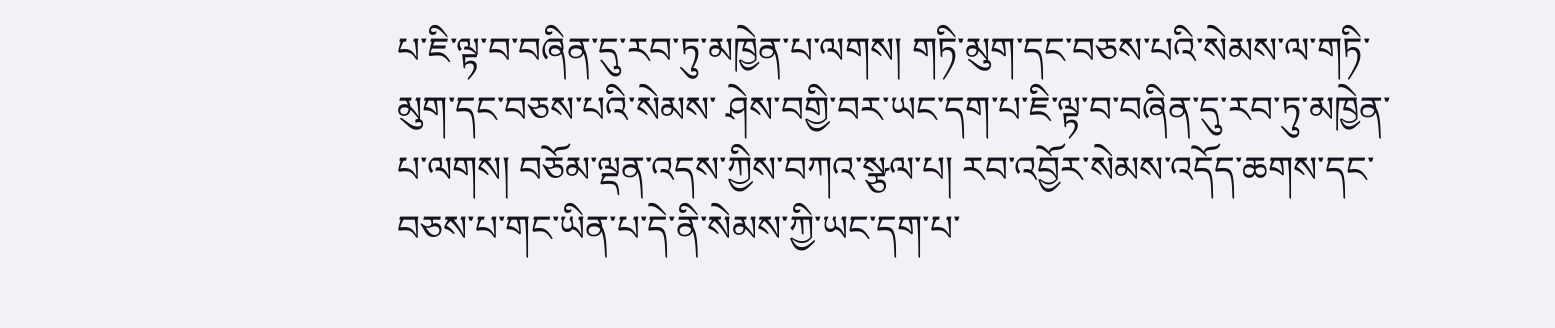པ་ཇི་ལྟ་བ་བཞིན་དུ་རབ་ཏུ་མཁྱེན་པ་ལགས། གཏི་མུག་དང་བཅས་པའི་སེམས་ལ་གཏི་མུག་དང་བཅས་པའི་སེམས་ ཤེས་བགྱི་བར་ཡང་དག་པ་ཇི་ལྟ་བ་བཞིན་དུ་རབ་ཏུ་མཁྱེན་པ་ལགས། བཅོམ་ལྡན་འདས་ཀྱིས་བཀའ་སྩལ་པ། རབ་འབྱོར་སེམས་འདོད་ཆགས་དང་བཅས་པ་གང་ཡིན་པ་དེ་ནི་སེམས་ཀྱི་ཡང་དག་པ་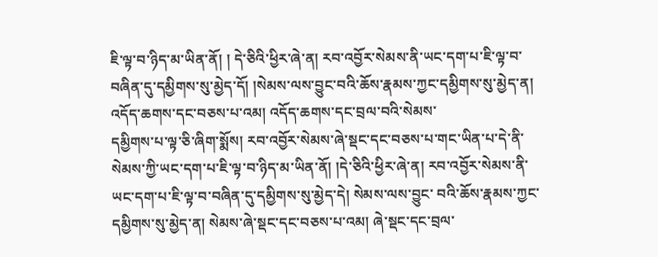ཇི་ལྟ་བ་ཉིད་མ་ཡིན་ནོ། ། དེ་ཅིའི་ཕྱིར་ཞེ་ན། རབ་འབྱོར་སེམས་ནི་ཡང་དག་པ་ཇི་ལྟ་བ་བཞིན་དུ་དམྱིགས་སུ་མྱེད་དོ། །སེམས་ལས་བྱུང་བའི་ཆོས་རྣམས་ཀྱང་དམྱིགས་སུ་མྱེད་ན། འདོད་ཆགས་དང་བཅས་པ་འམ། འདོད་ཆགས་དང་བྲལ་བའི་སེམས་
དམྱིགས་པ་ལྟ་ཅི་ཞིག་སྨོས། རབ་འབྱོར་སེམས་ཞེ་སྡང་དང་བཅས་པ་གང་ཡིན་པ་དེ་ནི་སེམས་ཀྱི་ཡང་དག་པ་ཇི་ལྟ་བ་ཉིད་མ་ཡིན་ནོ། །དེ་ཅིའི་ཕྱིར་ཞེ་ན། རབ་འབྱོར་སེམས་ནི་ཡང་དག་པ་ཇི་ལྟ་བ་བཞིན་དུ་དམྱིགས་སུ་མྱེད་དེ། སེམས་ལས་བྱུང་ བའི་ཆོས་རྣམས་ཀྱང་དམྱིགས་སུ་མྱེད་ན། སེམས་ཞེ་སྡང་དང་བཅས་པ་འམ། ཞེ་སྡང་དང་བྲལ་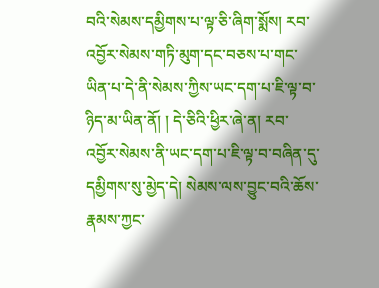བའི་སེམས་དམྱིགས་པ་ལྟ་ཅི་ཞིག་སྨོས། རབ་འབྱོར་སེམས་གཏི་མུག་དང་བཅས་པ་གང་ཡིན་པ་དེ་ནི་སེམས་ཀྱིས་ཡང་དག་པ་ཇི་ལྟ་བ་ཉིད་མ་ཡིན་ནོ། ། དེ་ཅིའི་ཕྱིར་ཞེ་ན། རབ་འབྱོར་སེམས་ནི་ཡང་དག་པ་ཇི་ལྟ་བ་བཞིན་དུ་དམྱིགས་སུ་མྱེད་དེ། སེམས་ལས་བྱུང་བའི་ཆོས་རྣམས་ཀྱང་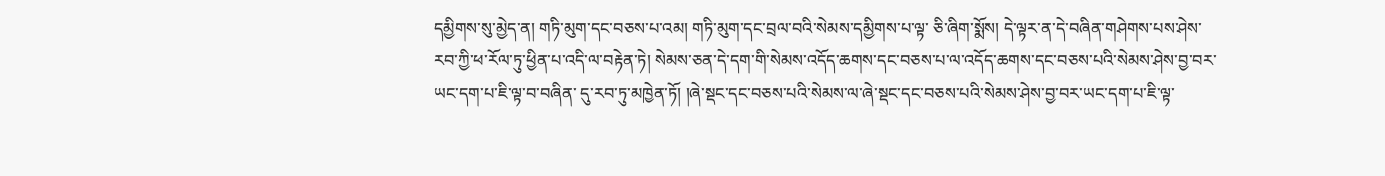དམྱིགས་སུ་མྱེད་ན། གཏི་མུག་དང་བཅས་པ་འམ། གཏི་མུག་དང་བྲལ་བའི་སེམས་དམྱིགས་པ་ལྟ་ ཅི་ཞིག་སྨོས། དེ་ལྟར་ན་དེ་བཞིན་གཤེགས་པས་ཤེས་རབ་ཀྱི་ཕ་རོལ་ཏུ་ཕྱིན་པ་འདི་ལ་བརྟེན་ཏེ། སེམས་ཅན་དེ་དག་གི་སེམས་འདོད་ཆགས་དང་བཅས་པ་ལ་འདོད་ཆགས་དང་བཅས་པའི་སེམས་ཤེས་བྱ་བར་ཡང་དག་པ་ཇི་ལྟ་བ་བཞིན་ དུ་རབ་ཏུ་མཁྱེན་ཏོ། །ཞེ་སྡང་དང་བཅས་པའི་སེམས་ལ་ཞེ་སྡང་དང་བཅས་པའི་སེམས་ཤེས་བྱ་བར་ཡང་དག་པ་ཇི་ལྟ་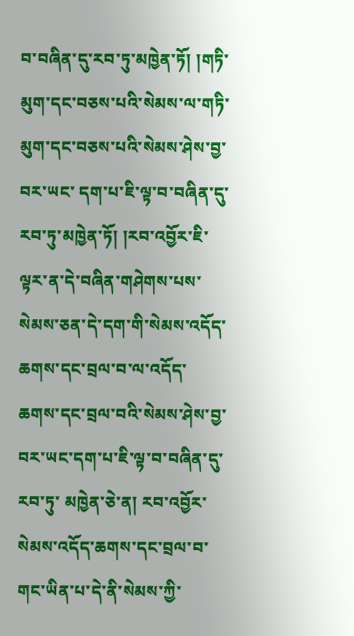བ་བཞིན་དུ་རབ་ཏུ་མཁྱེན་ཏོ། །གཏི་མུག་དང་བཅས་པའི་སེམས་ལ་གཏི་མུག་དང་བཅས་པའི་སེམས་ཤེས་བྱ་བར་ཡང་ དག་པ་ཇི་ལྟ་བ་བཞིན་དུ་རབ་ཏུ་མཁྱེན་ཏོ། །རབ་འབྱོར་ཇི་ལྟར་ན་དེ་བཞིན་གཤེགས་པས་སེམས་ཅན་དེ་དག་གི་སེམས་འདོད་ཆགས་དང་བྲལ་བ་ལ་འདོད་ཆགས་དང་བྲལ་བའི་སེམས་ཤེས་བྱ་བར་ཡང་དག་པ་ཇི་ལྟ་བ་བཞིན་དུ་རབ་ཏུ་ མཁྱེན་ཅེ་ན། རབ་འབྱོར་སེམས་འདོད་ཆགས་དང་བྲལ་བ་གང་ཡིན་པ་དེ་ནི་སེམས་ཀྱི་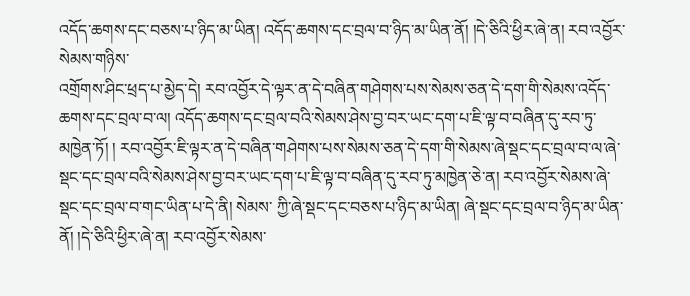འདོད་ཆགས་དང་བཅས་པ་ཉིད་མ་ཡིན། འདོད་ཆགས་དང་བྲལ་བ་ཉིད་མ་ཡིན་ནོ། །དེ་ཅིའི་ཕྱིར་ཞེ་ན། རབ་འབྱོར་སེམས་གཉིས་
འགྲོགས་ཤིང་ཕྲད་པ་མྱེད་དེ། རབ་འབྱོར་དེ་ལྟར་ན་དེ་བཞིན་གཤེགས་པས་སེམས་ཅན་དེ་དག་གི་སེམས་འདོད་ཆགས་དང་བྲལ་བ་ལ། འདོད་ཆགས་དང་བྲལ་བའི་སེམས་ཤེས་བྱ་བར་ཡང་དག་པ་ཇི་ལྟ་བ་བཞིན་དུ་རབ་ཏུ་མཁྱེན་ཏོ། ། རབ་འབྱོར་ཇི་ལྟར་ན་དེ་བཞིན་གཤེགས་པས་སེམས་ཅན་དེ་དག་གི་སེམས་ཞེ་སྡང་དང་བྲལ་བ་ལ་ཞེ་སྡང་དང་བྲལ་བའི་སེམས་ཤེས་བྱ་བར་ཡང་དག་པ་ཇི་ལྟ་བ་བཞིན་དུ་རབ་ཏུ་མཁྱེན་ཅེ་ན། རབ་འབྱོར་སེམས་ཞེ་སྡང་དང་བྲལ་བ་གང་ཡིན་པ་དེ་ནི། སེམས་ ཀྱི་ཞེ་སྡང་དང་བཅས་པ་ཉིད་མ་ཡིན། ཞེ་སྡང་དང་བྲལ་བ་ཉིད་མ་ཡིན་ནོ། །དེ་ཅིའི་ཕྱིར་ཞེ་ན། རབ་འབྱོར་སེམས་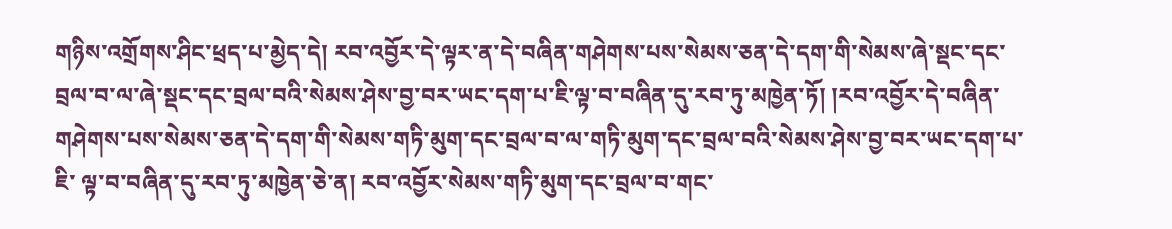གཉིས་འགྲོགས་ཤིང་ཕྲད་པ་མྱེད་དེ། རབ་འབྱོར་དེ་ལྟར་ན་དེ་བཞིན་གཤེགས་པས་སེམས་ཅན་དེ་དག་གི་སེམས་ཞེ་སྡང་དང་ བྲལ་བ་ལ་ཞེ་སྡང་དང་བྲལ་བའི་སེམས་ཤེས་བྱ་བར་ཡང་དག་པ་ཇི་ལྟ་བ་བཞིན་དུ་རབ་ཏུ་མཁྱེན་ཏོ། །རབ་འབྱོར་དེ་བཞིན་གཤེགས་པས་སེམས་ཅན་དེ་དག་གི་སེམས་གཏི་མུག་དང་བྲལ་བ་ལ་གཏི་མུག་དང་བྲལ་བའི་སེམས་ཤེས་བྱ་བར་ཡང་དག་པ་ཇི་ ལྟ་བ་བཞིན་དུ་རབ་ཏུ་མཁྱེན་ཅེ་ན། རབ་འབྱོར་སེམས་གཏི་མུག་དང་བྲལ་བ་གང་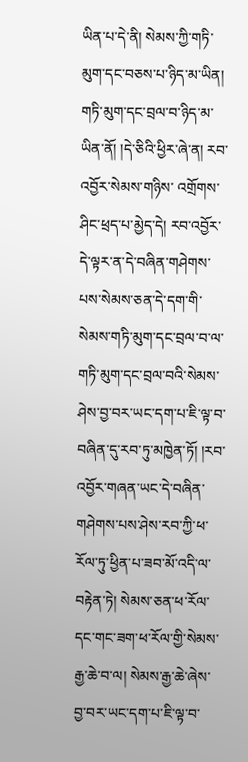ཡིན་པ་དེ་ནི། སེམས་ཀྱི་གཏི་མུག་དང་བཅས་པ་ཉིད་མ་ཡིན། གཏི་མུག་དང་བྲལ་བ་ཉིད་མ་ཡིན་ནོ། །དེ་ཅིའི་ཕྱིར་ཞེ་ན། རབ་འབྱོར་སེམས་གཉིས་ འགྲོགས་ཤིང་ཕྲད་པ་མྱེད་དེ། རབ་འབྱོར་དེ་ལྟར་ན་དེ་བཞིན་གཤེགས་པས་སེམས་ཅན་དེ་དག་གི་སེམས་གཏི་མུག་དང་བྲལ་བ་ལ་གཏི་མུག་དང་བྲལ་བའི་སེམས་ཤེས་བྱ་བར་ཡང་དག་པ་ཇི་ལྟ་བ་བཞིན་དུ་རབ་ཏུ་མཁྱེན་ཏོ། །རབ་ འབྱོར་གཞན་ཡང་དེ་བཞིན་གཤེགས་པས་ཤེས་རབ་ཀྱི་ཕ་རོལ་ཏུ་ཕྱིན་པ་ཟབ་མོ་འདི་ལ་བརྟེན་ཏེ། སེམས་ཅན་ཕ་རོལ་དང་གང་ཟག་ཕ་རོལ་གྱི་སེམས་རྒྱ་ཆེ་བ་ལ། སེམས་རྒྱ་ཆེ་ཞེས་བྱ་བར་ཡང་དག་པ་ཇི་ལྟ་བ་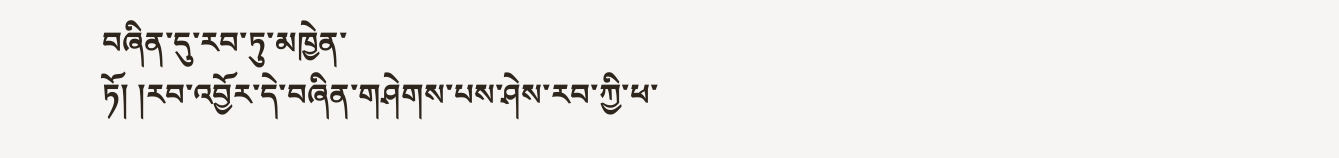བཞིན་དུ་རབ་ཏུ་མཁྱེན་
ཏོ། །རབ་འབྱོར་དེ་བཞིན་གཤེགས་པས་ཤེས་རབ་ཀྱི་ཕ་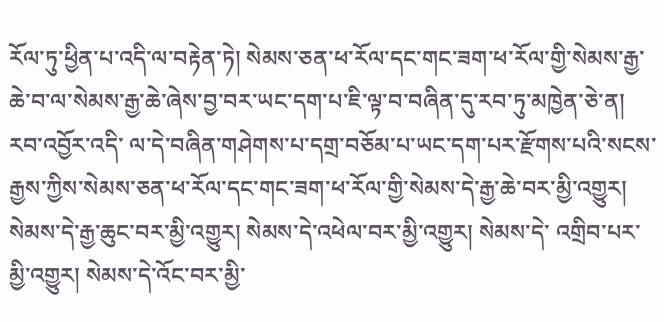རོལ་ཏུ་ཕྱིན་པ་འདི་ལ་བརྟེན་ཏེ། སེམས་ཅན་ཕ་རོལ་དང་གང་ཟག་ཕ་རོལ་གྱི་སེམས་རྒྱ་ཆེ་བ་ལ་སེམས་རྒྱ་ཆེ་ཞེས་བྱ་བར་ཡང་དག་པ་ཇི་ལྟ་བ་བཞིན་དུ་རབ་ཏུ་མཁྱེན་ཅེ་ན། རབ་འབྱོར་འདི་ ལ་དེ་བཞིན་གཤེགས་པ་དགྲ་བཅོམ་པ་ཡང་དག་པར་རྫོགས་པའི་སངས་རྒྱས་ཀྱིས་སེམས་ཅན་ཕ་རོལ་དང་གང་ཟག་ཕ་རོལ་གྱི་སེམས་དེ་རྒྱ་ཆེ་བར་མྱི་འགྱུར། སེམས་དེ་རྒྱ་ཆུང་བར་མྱི་འགྱུར། སེམས་དེ་འཕེལ་བར་མྱི་འགྱུར། སེམས་དེ་ འགྲིབ་པར་མྱི་འགྱུར། སེམས་དེ་འོང་བར་མྱི་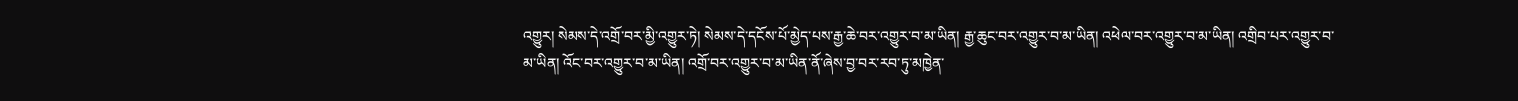འགྱུར། སེམས་དེ་འགྲོ་བར་མྱི་འགྱུར་ཏེ། སེམས་དེ་དངོས་པོ་མྱེད་པས་རྒྱ་ཆེ་བར་འགྱུར་བ་མ་ཡིན། རྒྱ་ཆུང་བར་འགྱུར་བ་མ་ཡིན། འཕེལ་བར་འགྱུར་བ་མ་ཡིན། འགྲིབ་པར་འགྱུར་བ་མ་ཡིན། འོང་བར་འགྱུར་བ་མ་ཡིན། འགྲོ་བར་འགྱུར་བ་མ་ཡིན་ནོ་ཞེས་བྱ་བར་རབ་ཏུ་མཁྱེན་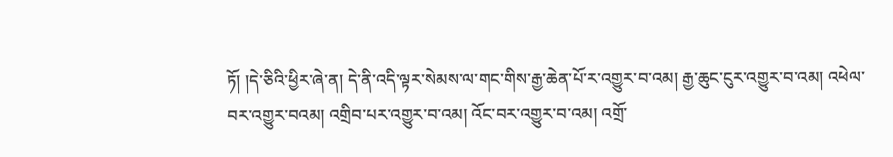ཏོ། །དེ་ཅིའི་ཕྱིར་ཞེ་ན། དེ་ནི་འདི་ལྟར་སེམས་ལ་གང་གིས་རྒྱ་ཆེན་པོ་ར་འགྱུར་བ་འམ། རྒྱ་ཆུང་ངུར་འགྱུར་བ་འམ། འཕེལ་བར་འགྱུར་བའམ། འགྲིབ་པར་འགྱུར་བ་འམ། འོང་བར་འགྱུར་བ་འམ། འགྲོ་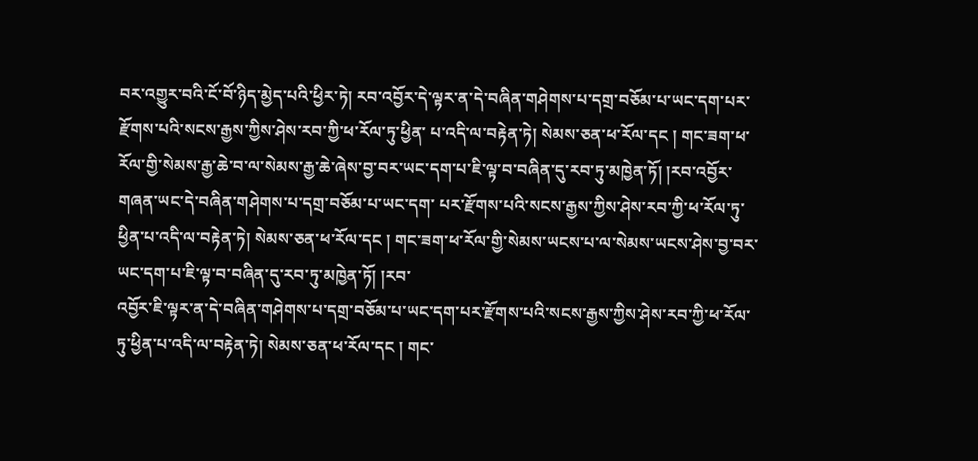བར་འགྱུར་བའི་ངོ་བོ་ཉིད་མྱེད་པའི་ཕྱིར་ཏེ། རབ་འབྱོར་དེ་ལྟར་ན་དེ་བཞིན་གཤེགས་པ་དགྲ་བཅོམ་པ་ཡང་དག་པར་རྫོགས་པའི་སངས་རྒྱས་ཀྱིས་ཤེས་རབ་ཀྱི་ཕ་རོལ་ཏུ་ཕྱིན་ པ་འདི་ལ་བརྟེན་ཏེ། སེམས་ཅན་ཕ་རོལ་དང ། གང་ཟག་ཕ་རོལ་གྱི་སེམས་རྒྱ་ཆེ་བ་ལ་སེམས་རྒྱ་ཆེ་ཞེས་བྱ་བར་ཡང་དག་པ་ཇི་ལྟ་བ་བཞིན་དུ་རབ་ཏུ་མཁྱེན་ཏོ། །རབ་འབྱོར་གཞན་ཡང་དེ་བཞིན་གཤེགས་པ་དགྲ་བཅོམ་པ་ཡང་དག་ པར་རྫོགས་པའི་སངས་རྒྱས་ཀྱིས་ཤེས་རབ་ཀྱི་ཕ་རོལ་ཏུ་ཕྱིན་པ་འདི་ལ་བརྟེན་ཏེ། སེམས་ཅན་ཕ་རོལ་དང ། གང་ཟག་ཕ་རོལ་གྱི་སེམས་ཡངས་པ་ལ་སེམས་ཡངས་ཤེས་བྱ་བར་ཡང་དག་པ་ཇི་ལྟ་བ་བཞིན་དུ་རབ་ཏུ་མཁྱེན་ཏོ། །རབ་
འབྱོར་ཇི་ལྟར་ན་དེ་བཞིན་གཤེགས་པ་དགྲ་བཅོམ་པ་ཡང་དག་པར་རྫོགས་པའི་སངས་རྒྱས་ཀྱིས་ཤེས་རབ་ཀྱི་ཕ་རོལ་ཏུ་ཕྱིན་པ་འདི་ལ་བརྟེན་ཏེ། སེམས་ཅན་ཕ་རོལ་དང ། གང་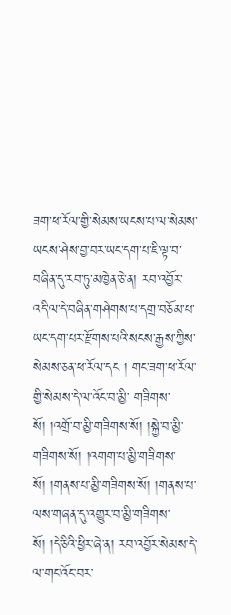ཟག་ཕ་རོལ་གྱི་སེམས་ཡངས་པ་ལ་སེམས་ ཡངས་ཤེས་བྱ་བར་ཡང་དག་པ་ཇི་ལྟ་བ་བཞིན་དུ་རབ་ཏུ་མཁྱེན་ཅེ་ན། རབ་འབྱོར་འདི་ལ་དེ་བཞིན་གཤེགས་པ་དགྲ་བཅོམ་པ་ཡང་དག་པར་རྫོགས་པའི་སངས་རྒྱས་ཀྱིས་སེམས་ཅན་ཕ་རོལ་དང ། གང་ཟག་ཕ་རོལ་གྱི་སེམས་དེ་ལ་འོང་བ་མྱི་ གཟིགས་སོ། །འགྲོ་བ་མྱི་གཟིགས་སོ། །སྐྱེ་བ་མྱི་གཟིགས་སོ། །འགག་པ་མྱི་གཟིགས་སོ། །གནས་པ་མྱི་གཟིགས་སོ། །གནས་པ་ལས་གཞན་དུ་འགྱུར་བ་མྱི་གཟིགས་སོ། །དེ་ཅིའི་ཕྱིར་ཞེ་ན། རབ་འབྱོར་སེམས་དེ་ལ་གང་འོང་བར་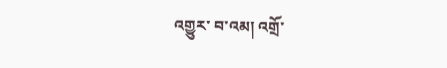འགྱུར་ བ་འམ། འགྲོ་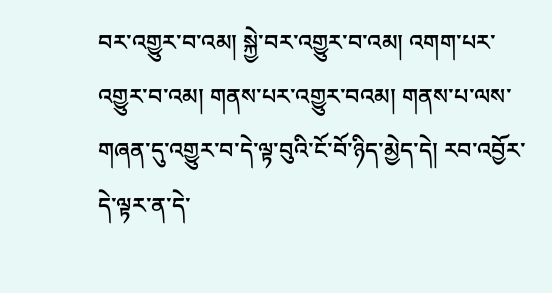བར་འགྱུར་བ་འམ། སྐྱེ་བར་འགྱུར་བ་འམ། འགག་པར་འགྱུར་བ་འམ། གནས་པར་འགྱུར་བའམ། གནས་པ་ལས་གཞན་དུ་འགྱུར་བ་དེ་ལྟ་བུའི་ངོ་བོ་ཉིད་མྱེད་དེ། རབ་འབྱོར་དེ་ལྟར་ན་དེ་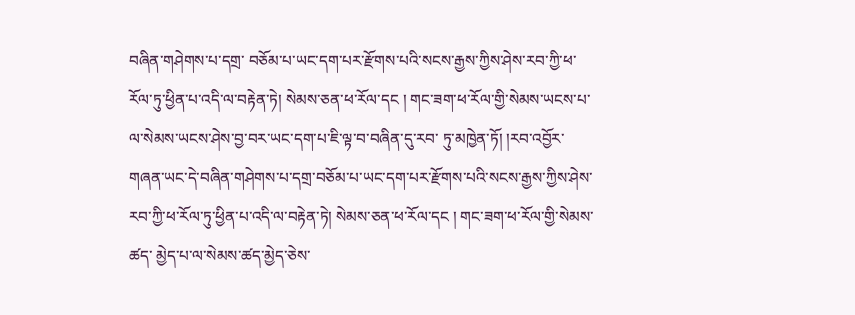བཞིན་གཤེགས་པ་དགྲ་ བཅོམ་པ་ཡང་དག་པར་རྫོགས་པའི་སངས་རྒྱས་ཀྱིས་ཤེས་རབ་ཀྱི་ཕ་རོལ་ཏུ་ཕྱིན་པ་འདི་ལ་བརྟེན་ཏེ། སེམས་ཅན་ཕ་རོལ་དང ། གང་ཟག་ཕ་རོལ་གྱི་སེམས་ཡངས་པ་ལ་སེམས་ཡངས་ཤེས་བྱ་བར་ཡང་དག་པ་ཇི་ལྟ་བ་བཞིན་དུ་རབ་ ཏུ་མཁྱེན་ཏོ། །རབ་འབྱོར་གཞན་ཡང་དེ་བཞིན་གཤེགས་པ་དགྲ་བཅོམ་པ་ཡང་དག་པར་རྫོགས་པའི་སངས་རྒྱས་ཀྱིས་ཤེས་རབ་ཀྱི་ཕ་རོལ་ཏུ་ཕྱིན་པ་འདི་ལ་བརྟེན་ཏེ། སེམས་ཅན་ཕ་རོལ་དང ། གང་ཟག་ཕ་རོལ་གྱི་སེམས་ཚད་ མྱེད་པ་ལ་སེམས་ཚད་མྱེད་ཅེས་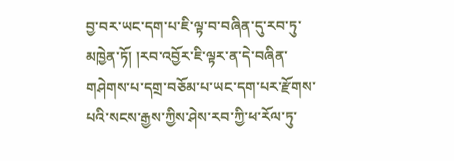བྱ་བར་ཡང་དག་པ་ཇི་ལྟ་བ་བཞིན་དུ་རབ་ཏུ་མཁྱེན་ཏོ། །རབ་འབྱོར་ཇི་ལྟར་ན་དེ་བཞིན་གཤེགས་པ་དགྲ་བཅོམ་པ་ཡང་དག་པར་རྫོགས་པའི་སངས་རྒྱས་ཀྱིས་ཤེས་རབ་ཀྱི་ཕ་རོལ་ཏུ་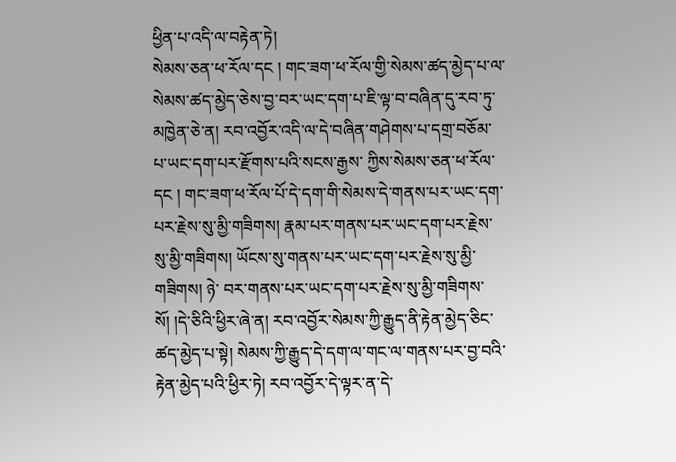ཕྱིན་པ་འདི་ལ་བརྟེན་ཏེ།
སེམས་ཅན་ཕ་རོལ་དང ། གང་ཟག་ཕ་རོལ་གྱི་སེམས་ཚད་མྱེད་པ་ལ་སེམས་ཚད་མྱེད་ཅེས་བྱ་བར་ཡང་དག་པ་ཇི་ལྟ་བ་བཞིན་དུ་རབ་ཏུ་མཁྱེན་ཅེ་ན། རབ་འབྱོར་འདི་ལ་དེ་བཞིན་གཤེགས་པ་དགྲ་བཅོམ་པ་ཡང་དག་པར་རྫོགས་པའི་སངས་རྒྱས་ ཀྱིས་སེམས་ཅན་ཕ་རོལ་དང ། གང་ཟག་ཕ་རོལ་པོ་དེ་དག་གི་སེམས་དེ་གནས་པར་ཡང་དག་པར་རྗེས་སུ་མྱི་གཟིགས། རྣམ་པར་གནས་པར་ཡང་དག་པར་རྗེས་སུ་མྱི་གཟིགས། ཡོངས་སུ་གནས་པར་ཡང་དག་པར་རྗེས་སུ་མྱི་གཟིགས། ཉེ་ བར་གནས་པར་ཡང་དག་པར་རྗེས་སུ་མྱི་གཟིགས་སོ། །དེ་ཅིའི་ཕྱིར་ཞེ་ན། རབ་འབྱོར་སེམས་ཀྱི་རྒྱུད་ནི་རྟེན་མྱེད་ཅིང་ཚད་མྱེད་པ་སྟེ། སེམས་ཀྱི་རྒྱུད་དེ་དག་ལ་གང་ལ་གནས་པར་བྱ་བའི་རྟེན་མྱེད་པའི་ཕྱིར་ཏེ། རབ་འབྱོར་དེ་ལྟར་ན་དེ་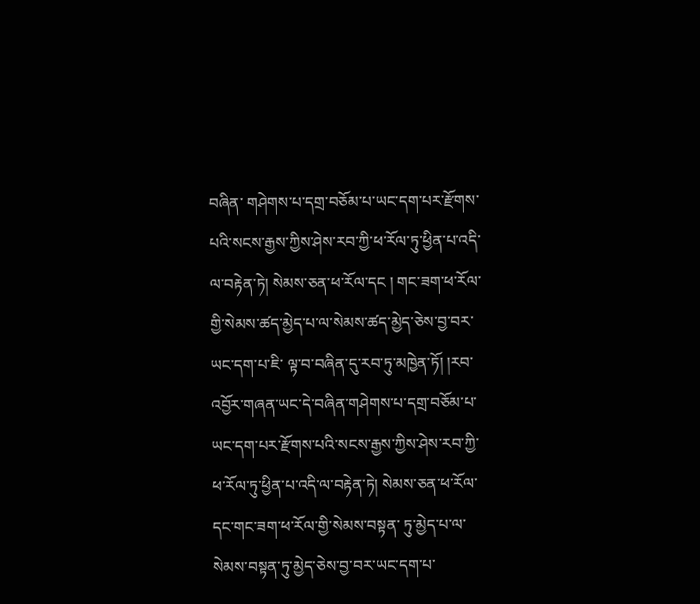བཞིན་ གཤེགས་པ་དགྲ་བཅོམ་པ་ཡང་དག་པར་རྫོགས་པའི་སངས་རྒྱས་ཀྱིས་ཤེས་རབ་ཀྱི་ཕ་རོལ་ཏུ་ཕྱིན་པ་འདི་ལ་བརྟེན་ཏེ། སེམས་ཅན་ཕ་རོལ་དང ། གང་ཟག་ཕ་རོལ་གྱི་སེམས་ཚད་མྱེད་པ་ལ་སེམས་ཚད་མྱེད་ཅེས་བྱ་བར་ཡང་དག་པ་ཇི་ ལྟ་བ་བཞིན་དུ་རབ་ཏུ་མཁྱེན་ཏོ། །རབ་འབྱོར་གཞན་ཡང་དེ་བཞིན་གཤེགས་པ་དགྲ་བཅོམ་པ་ཡང་དག་པར་རྫོགས་པའི་སངས་རྒྱས་ཀྱིས་ཤེས་རབ་ཀྱི་ཕ་རོལ་ཏུ་ཕྱིན་པ་འདི་ལ་བརྟེན་ཏེ། སེམས་ཅན་ཕ་རོལ་དང་གང་ཟག་ཕ་རོལ་གྱི་སེམས་བསྟན་ ཏུ་མྱེད་པ་ལ་སེམས་བསྟན་ཏུ་མྱེད་ཅེས་བྱ་བར་ཡང་དག་པ་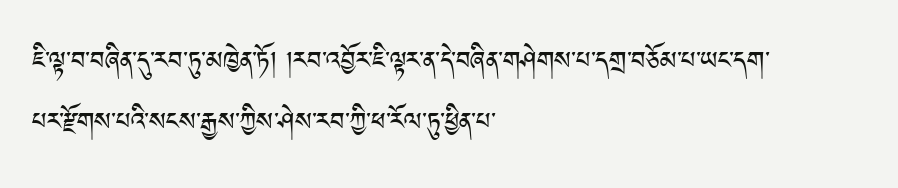ཇི་ལྟ་བ་བཞིན་དུ་རབ་ཏུ་མཁྱེན་ཏོ། །རབ་འབྱོར་ཇི་ལྟར་ན་དེ་བཞིན་གཤེགས་པ་དགྲ་བཅོམ་པ་ཡང་དག་པར་རྫོགས་པའི་སངས་རྒྱས་ཀྱིས་ཤེས་རབ་ཀྱི་ཕ་རོལ་ཏུ་ཕྱིན་པ་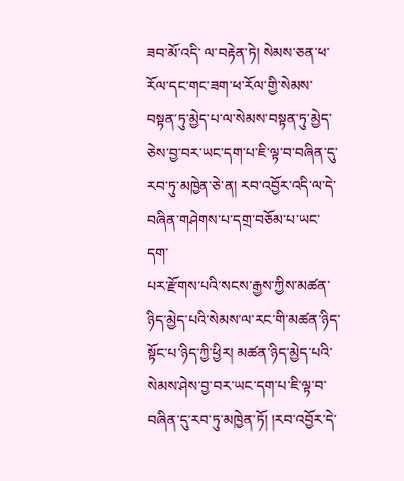ཟབ་མོ་འདི་ ལ་བརྟེན་ཏེ། སེམས་ཅན་ཕ་རོལ་དང་གང་ཟག་ཕ་རོལ་གྱི་སེམས་བསྟན་ཏུ་མྱེད་པ་ལ་སེམས་བསྟན་ཏུ་མྱེད་ཅེས་བྱ་བར་ཡང་དག་པ་ཇི་ལྟ་བ་བཞིན་དུ་རབ་ཏུ་མཁྱེན་ཅེ་ན། རབ་འབྱོར་འདི་ལ་དེ་བཞིན་གཤེགས་པ་དགྲ་བཅོམ་པ་ཡང་དག་
པར་རྫོགས་པའི་སངས་རྒྱས་ཀྱིས་མཚན་ཉིད་མྱེད་པའི་སེམས་ལ་རང་གི་མཚན་ཉིད་སྟོང་པ་ཉིད་ཀྱི་ཕྱིར། མཚན་ཉིད་མྱེད་པའི་སེམས་ཤེས་བྱ་བར་ཡང་དག་པ་ཇི་ལྟ་བ་བཞིན་དུ་རབ་ཏུ་མཁྱེན་ཏོ། །རབ་འབྱོར་དེ་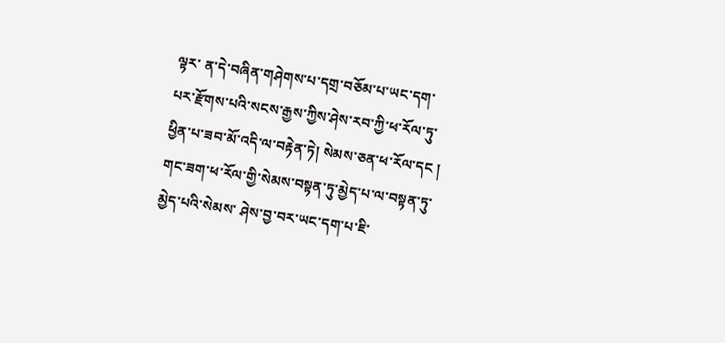ལྟར་ ན་དེ་བཞིན་གཤེགས་པ་དགྲ་བཅོམ་པ་ཡང་དག་པར་རྫོགས་པའི་སངས་རྒྱས་ཀྱིས་ཤེས་རབ་ཀྱི་ཕ་རོལ་ཏུ་ཕྱིན་པ་ཟབ་མོ་འདི་ལ་བརྟེན་ཏེ། སེམས་ཅན་ཕ་རོལ་དང ། གང་ཟག་ཕ་རོལ་གྱི་སེམས་བསྟན་ཏུ་མྱེད་པ་ལ་བསྟན་ཏུ་མྱེད་པའི་སེམས་ ཤེས་བྱ་བར་ཡང་དག་པ་ཇི་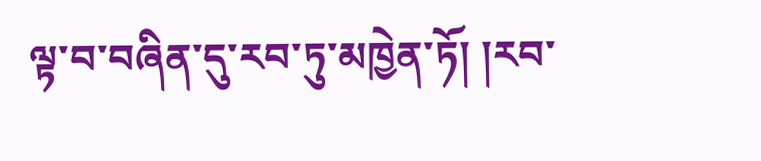ལྟ་བ་བཞིན་དུ་རབ་ཏུ་མཁྱེན་ཏོ། །རབ་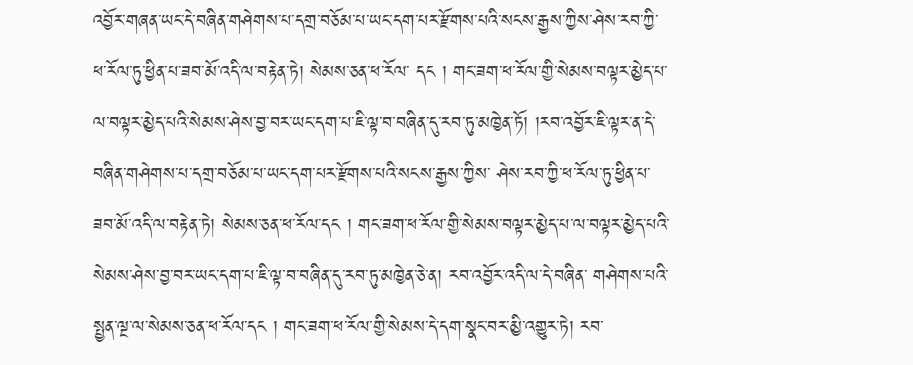འབྱོར་གཞན་ཡང་དེ་བཞིན་གཤེགས་པ་དགྲ་བཅོམ་པ་ཡང་དག་པར་རྫོགས་པའི་སངས་རྒྱས་ཀྱིས་ཤེས་རབ་ཀྱི་ཕ་རོལ་ཏུ་ཕྱིན་པ་ཟབ་མོ་འདི་ལ་བརྟེན་ཏེ། སེམས་ཅན་ཕ་རོལ་ དང ། གང་ཟག་ཕ་རོལ་གྱི་སེམས་བལྟར་མྱེད་པ་ལ་བལྟར་མྱེད་པའི་སེམས་ཤེས་བྱ་བར་ཡང་དག་པ་ཇི་ལྟ་བ་བཞིན་དུ་རབ་ཏུ་མཁྱེན་ཏོ། །རབ་འབྱོར་ཇི་ལྟར་ན་དེ་བཞིན་གཤེགས་པ་དགྲ་བཅོམ་པ་ཡང་དག་པར་རྫོགས་པའི་སངས་རྒྱས་ཀྱིས་ ཤེས་རབ་ཀྱི་ཕ་རོལ་ཏུ་ཕྱིན་པ་ཟབ་མོ་འདི་ལ་བརྟེན་ཏེ། སེམས་ཅན་ཕ་རོལ་དང ། གང་ཟག་ཕ་རོལ་གྱི་སེམས་བལྟར་མྱེད་པ་ལ་བལྟར་མྱེད་པའི་སེམས་ཤེས་བྱ་བར་ཡང་དག་པ་ཇི་ལྟ་བ་བཞིན་དུ་རབ་ཏུ་མཁྱེན་ཅེ་ན། རབ་འབྱོར་འདི་ལ་དེ་བཞིན་ གཤེགས་པའི་སྤྱན་ལྔ་ལ་སེམས་ཅན་ཕ་རོལ་དང ། གང་ཟག་ཕ་རོལ་གྱི་སེམས་དེ་དག་སྣང་བར་མྱི་འགྱུར་ཏེ། རབ་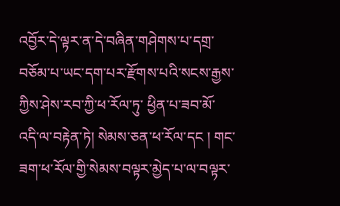འབྱོར་དེ་ལྟར་ན་དེ་བཞིན་གཤེགས་པ་དགྲ་བཅོམ་པ་ཡང་དག་པར་རྫོགས་པའི་སངས་རྒྱས་ཀྱིས་ཤེས་རབ་ཀྱི་ཕ་རོལ་ཏུ་ ཕྱིན་པ་ཟབ་མོ་འདི་ལ་བརྟེན་ཏེ། སེམས་ཅན་ཕ་རོལ་དང ། གང་ཟག་ཕ་རོལ་གྱི་སེམས་བལྟར་མྱེད་པ་ལ་བལྟར་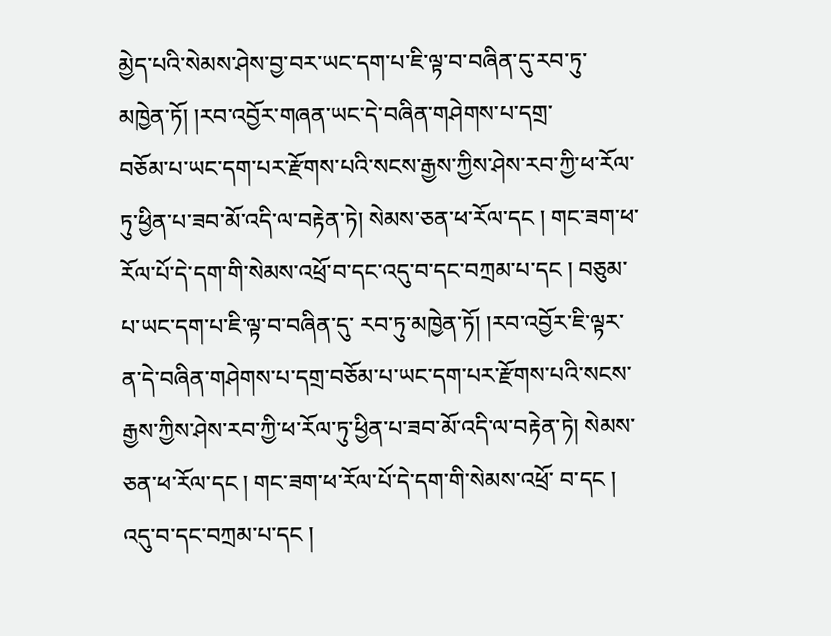མྱེད་པའི་སེམས་ཤེས་བྱ་བར་ཡང་དག་པ་ཇི་ལྟ་བ་བཞིན་དུ་རབ་ཏུ་མཁྱེན་ཏོ། །རབ་འབྱོར་གཞན་ཡང་དེ་བཞིན་གཤེགས་པ་དགྲ་
བཅོམ་པ་ཡང་དག་པར་རྫོགས་པའི་སངས་རྒྱས་ཀྱིས་ཤེས་རབ་ཀྱི་ཕ་རོལ་ཏུ་ཕྱིན་པ་ཟབ་མོ་འདི་ལ་བརྟེན་ཏེ། སེམས་ཅན་ཕ་རོལ་དང ། གང་ཟག་ཕ་རོལ་པོ་དེ་དག་གི་སེམས་འཕྲོ་བ་དང་འདུ་བ་དང་བཀྲམ་པ་དང ། བཅུམ་པ་ཡང་དག་པ་ཇི་ལྟ་བ་བཞིན་དུ་ རབ་ཏུ་མཁྱེན་ཏོ། །རབ་འབྱོར་ཇི་ལྟར་ན་དེ་བཞིན་གཤེགས་པ་དགྲ་བཅོམ་པ་ཡང་དག་པར་རྫོགས་པའི་སངས་རྒྱས་ཀྱིས་ཤེས་རབ་ཀྱི་ཕ་རོལ་ཏུ་ཕྱིན་པ་ཟབ་མོ་འདི་ལ་བརྟེན་ཏེ། སེམས་ཅན་ཕ་རོལ་དང ། གང་ཟག་ཕ་རོལ་པོ་དེ་དག་གི་སེམས་འཕྲོ་ བ་དང ། འདུ་བ་དང་བཀྲམ་པ་དང །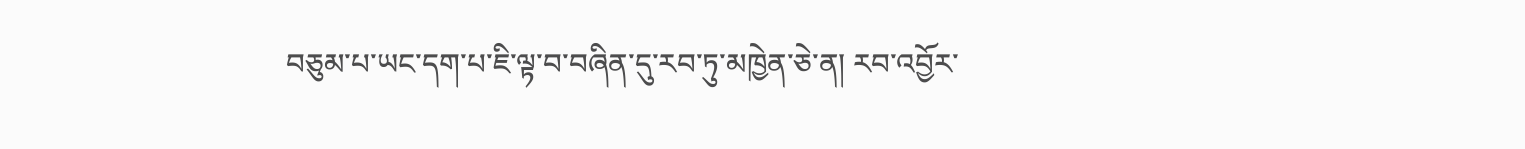བཅུམ་པ་ཡང་དག་པ་ཇི་ལྟ་བ་བཞིན་དུ་རབ་ཏུ་མཁྱེན་ཅེ་ན། རབ་འབྱོར་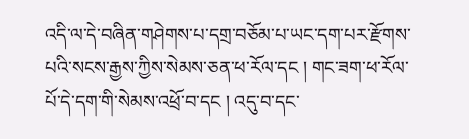འདི་ལ་དེ་བཞིན་གཤེགས་པ་དགྲ་བཅོམ་པ་ཡང་དག་པར་རྫོགས་པའི་སངས་རྒྱས་ཀྱིས་སེམས་ཅན་ཕ་རོལ་དང ། གང་ཟག་ཕ་རོལ་ པོ་དེ་དག་གི་སེམས་འཕྲོ་བ་དང ། འདུ་བ་དང་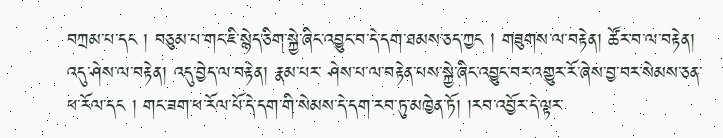བཀྲམ་པ་དང ། བཅུམ་པ་གང་ཇི་སྙེད་ཅིག་སྐྱེ་ཞིང་འབྱུང་བ་དེ་དག་ཐམས་ཅད་ཀྱང ། གཟུགས་ལ་བརྟེན། ཚོར་བ་ལ་བརྟེན། འདུ་ཤེས་ལ་བརྟེན། འདུ་བྱེད་ལ་བརྟེན། རྣམ་པར་ ཤེས་པ་ལ་བརྟེན་པས་སྐྱེ་ཞིང་འབྱུང་བར་འགྱུར་རོ་ཞེས་བྱ་བར་སེམས་ཅན་ཕ་རོལ་དང ། གང་ཟག་ཕ་རོལ་པོ་དེ་དག་གི་སེམས་དེ་དག་རབ་ཏུ་མཁྱེན་ཏོ། །རབ་འབྱོར་དེ་ལྟར་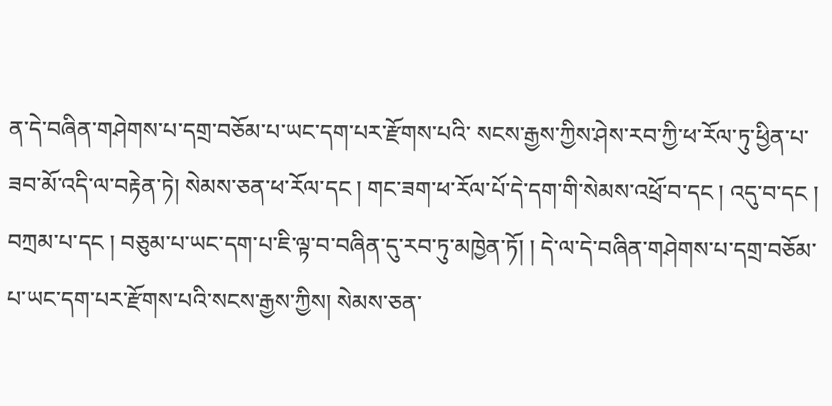ན་དེ་བཞིན་གཤེགས་པ་དགྲ་བཅོམ་པ་ཡང་དག་པར་རྫོགས་པའི་ སངས་རྒྱས་ཀྱིས་ཤེས་རབ་ཀྱི་ཕ་རོལ་ཏུ་ཕྱིན་པ་ཟབ་མོ་འདི་ལ་བརྟེན་ཏེ། སེམས་ཅན་ཕ་རོལ་དང ། གང་ཟག་ཕ་རོལ་པོ་དེ་དག་གི་སེམས་འཕྲོ་བ་དང ། འདུ་བ་དང ། བཀྲམ་པ་དང ། བཅུམ་པ་ཡང་དག་པ་ཇི་ལྟ་བ་བཞིན་དུ་རབ་ཏུ་མཁྱེན་ཏོ། ། དེ་ལ་དེ་བཞིན་གཤེགས་པ་དགྲ་བཅོམ་པ་ཡང་དག་པར་རྫོགས་པའི་སངས་རྒྱས་ཀྱིས། སེམས་ཅན་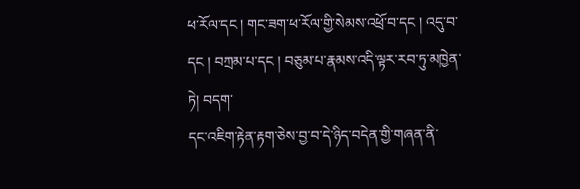ཕ་རོལ་དང ། གང་ཟག་ཕ་རོལ་གྱི་སེམས་འཕྲོ་བ་དང ། འདུ་བ་དང ། བཀྲམ་པ་དང ། བཅུམ་པ་རྣམས་འདི་ལྟར་རབ་ཏུ་མཁྱེན་ཏེ། བདག་
དང་འཇིག་རྟེན་རྟག་ཅེས་བྱ་བ་དེ་ཉིད་བདེན་གྱི་གཞན་ནི་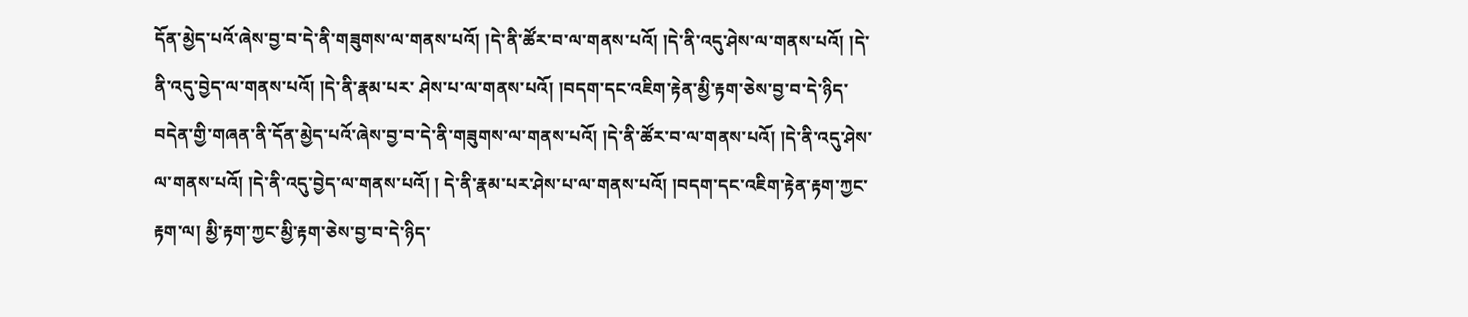དོན་མྱེད་པའོ་ཞེས་བྱ་བ་དེ་ནི་གཟུགས་ལ་གནས་པའོ། །དེ་ནི་ཚོར་བ་ལ་གནས་པའོ། །དེ་ནི་འདུ་ཤེས་ལ་གནས་པའོ། །དེ་ནི་འདུ་བྱེད་ལ་གནས་པའོ། །དེ་ནི་རྣམ་པར་ ཤེས་པ་ལ་གནས་པའོ། །བདག་དང་འཇིག་རྟེན་མྱི་རྟག་ཅེས་བྱ་བ་དེ་ཉིད་བདེན་གྱི་གཞན་ནི་དོན་མྱེད་པའོ་ཞེས་བྱ་བ་དེ་ནི་གཟུགས་ལ་གནས་པའོ། །དེ་ནི་ཚོར་བ་ལ་གནས་པའོ། །དེ་ནི་འདུ་ཤེས་ལ་གནས་པའོ། །དེ་ནི་འདུ་བྱེད་ལ་གནས་པའོ། ། དེ་ནི་རྣམ་པར་ཤེས་པ་ལ་གནས་པའོ། །བདག་དང་འཇིག་རྟེན་རྟག་ཀྱང་རྟག་ལ། མྱི་རྟག་ཀྱང་མྱི་རྟག་ཅེས་བྱ་བ་དེ་ཉིད་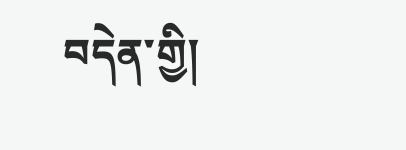བདེན་གྱི།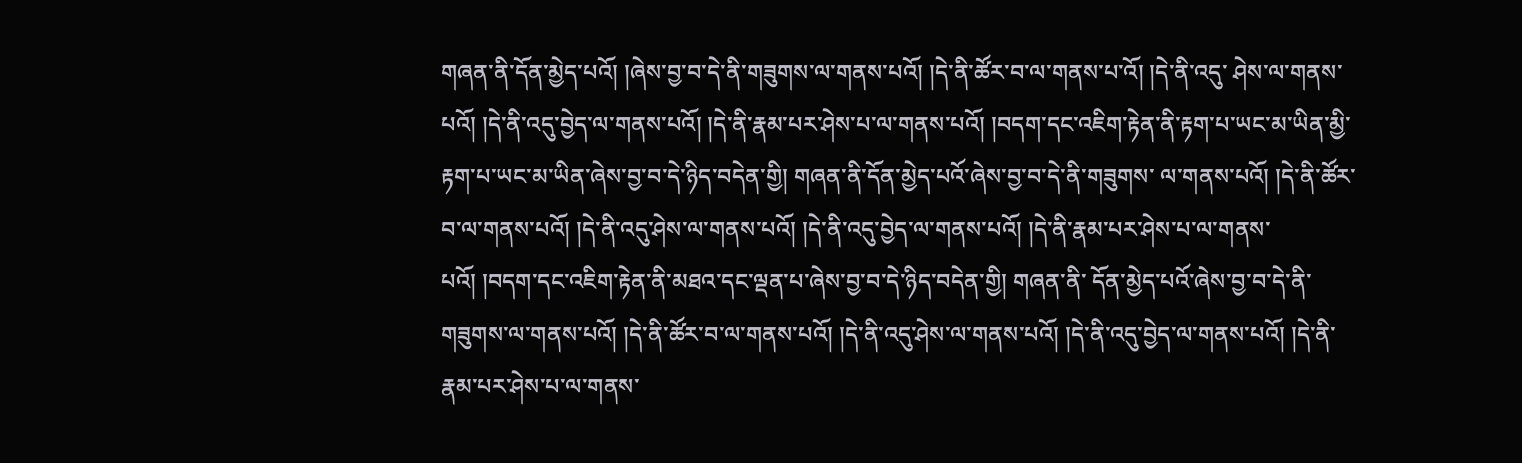གཞན་ནི་དོན་མྱེད་པའོ། །ཞེས་བྱ་བ་དེ་ནི་གཟུགས་ལ་གནས་པའོ། །དེ་ནི་ཚོར་བ་ལ་གནས་པ་འོ། །དེ་ནི་འདུ་ ཤེས་ལ་གནས་པའོ། །དེ་ནི་འདུ་བྱེད་ལ་གནས་པའོ། །དེ་ནི་རྣམ་པར་ཤེས་པ་ལ་གནས་པའོ། །བདག་དང་འཇིག་རྟེན་ནི་རྟག་པ་ཡང་མ་ཡིན་མྱི་རྟག་པ་ཡང་མ་ཡིན་ཞེས་བྱ་བ་དེ་ཉིད་བདེན་གྱི། གཞན་ནི་དོན་མྱེད་པའོ་ཞེས་བྱ་བ་དེ་ནི་གཟུགས་ ལ་གནས་པའོ། །དེ་ནི་ཚོར་བ་ལ་གནས་པའོ། །དེ་ནི་འདུ་ཤེས་ལ་གནས་པའོ། །དེ་ནི་འདུ་བྱེད་ལ་གནས་པའོ། །དེ་ནི་རྣམ་པར་ཤེས་པ་ལ་གནས་པའོ། །བདག་དང་འཇིག་རྟེན་ནི་མཐའ་དང་ལྡན་པ་ཞེས་བྱ་བ་དེ་ཉིད་བདེན་གྱི། གཞན་ནི་ དོན་མྱེད་པའོ་ཞེས་བྱ་བ་དེ་ནི་གཟུགས་ལ་གནས་པའོ། །དེ་ནི་ཚོར་བ་ལ་གནས་པའོ། །དེ་ནི་འདུ་ཤེས་ལ་གནས་པའོ། །དེ་ནི་འདུ་བྱེད་ལ་གནས་པའོ། །དེ་ནི་རྣམ་པར་ཤེས་པ་ལ་གནས་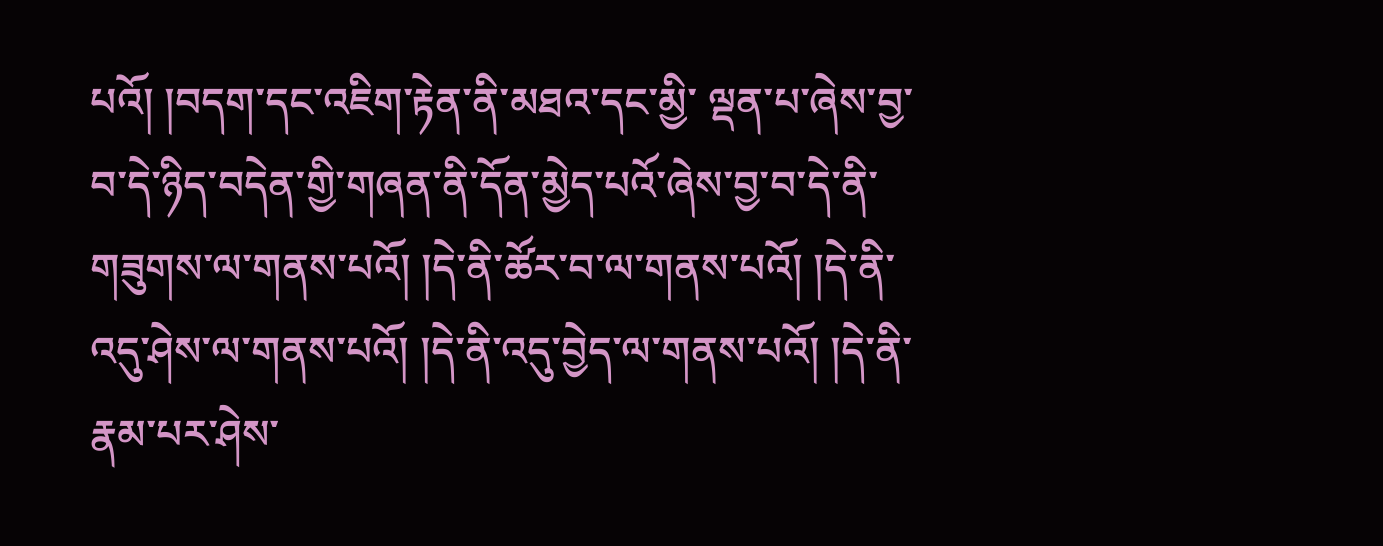པའོ། །བདག་དང་འཇིག་རྟེན་ནི་མཐའ་དང་མྱི་ ལྡན་པ་ཞེས་བྱ་བ་དེ་ཉིད་བདེན་གྱི་གཞན་ནི་དོན་མྱེད་པའོ་ཞེས་བྱ་བ་དེ་ནི་གཟུགས་ལ་གནས་པའོ། །དེ་ནི་ཚོར་བ་ལ་གནས་པའོ། །དེ་ནི་འདུ་ཤེས་ལ་གནས་པའོ། །དེ་ནི་འདུ་བྱེད་ལ་གནས་པའོ། །དེ་ནི་རྣམ་པར་ཤེས་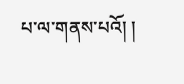པ་ལ་གནས་པའོ། །